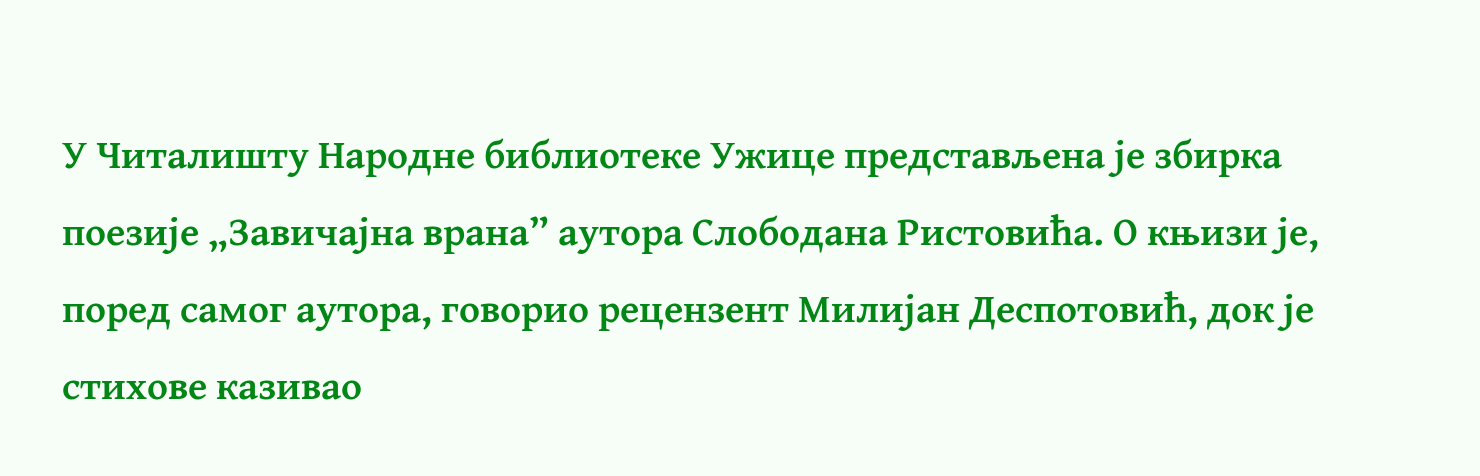У Читалишту Народне библиотеке Ужице представљена је збирка поезије „Завичајна врана” аутора Слободана Ристовића. О књизи је, поред самог аутора, говорио рецензент Милијан Деспотовић, док је стихове казивао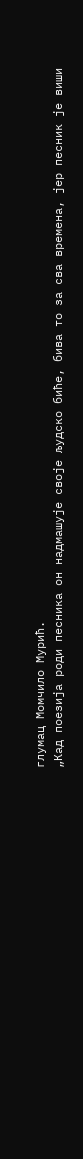глумац Момчило Мурић.
„Кад поезија роди песника он надмашује своје људско биће, бива то за сва времена, јер песник је виши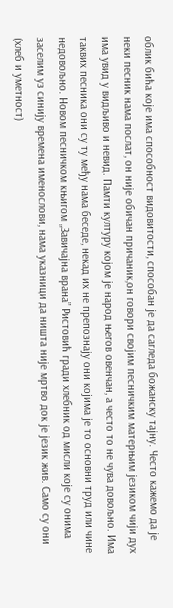облик бића које има способност видовитости, способан је да сагледа божанску тајну. Често кажемо да је неки песник нама послат, он није обичан причаник,он говори својим песничким матерњим језиком чији дух има увид у видљиво и невид. Памти културу којом је народ његов овенчан, а често то не чува довољно. Има таквих песника они су ту међу нама беседе, некад их не препознају они којима је то основни труд или чине недовољно. Новом песничком књигом „Завичајна врана” Ристовић гради хлебник од мисли које су онима заселим уз синију времена именослови, нама указници да ништа није мртво док је језик жив. Само су они (хлеб и уметност)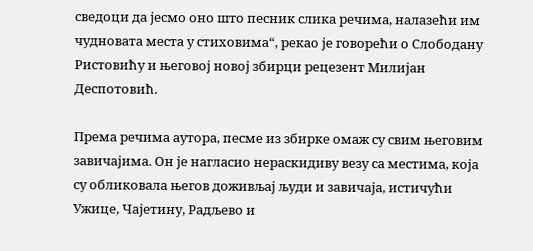сведоци да јесмо оно што песник слика речима, налазећи им чудновата места у стиховима“, рекао је говорећи о Слободану Ристовићу и његовој новој збирци рецезент Милијан Деспотовић.

Према речима аутора, песме из збирке омаж су свим његовим завичајима. Он је нагласио нераскидиву везу са местима, која су обликовала његов доживљај људи и завичаја, истичући Ужице, Чајетину, Радљево и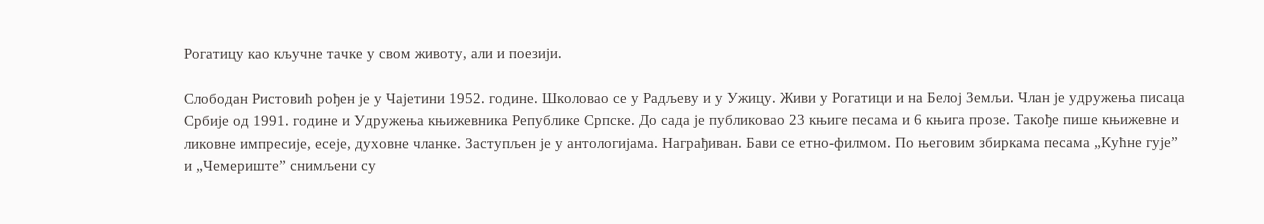Рогатицу као кључне тачке у свом животу, али и поезији.

Слободан Ристовић рођен је у Чајетини 1952. године. Школовао се у Радљеву и у Ужицу. Живи у Рогатици и на Белој Земљи. Члан је удружења писаца Србије од 1991. године и Удружења књижевника Републике Српске. До сада је публиковао 23 књиге песама и 6 књига прозе. Такође пише књижевне и ликовне импресије, есеје, духовне чланке. Заступљен је у антологијама. Награђиван. Бави се етно-филмом. По његовим збиркама песама „Кућне гује” и „Чемериште” снимљени су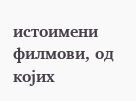истоимени филмови, од којих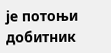је потоњи добитник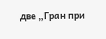две „Гран при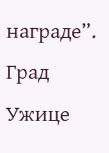награде”.
Град Ужице